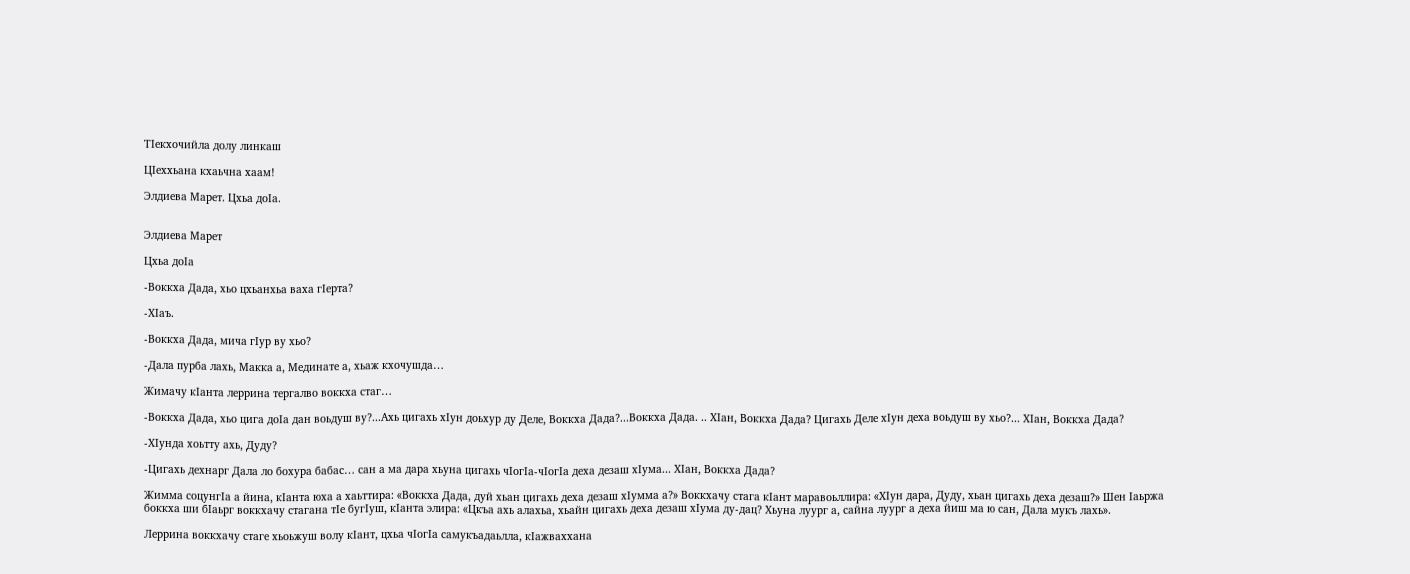ТIекхочийла долу линкаш

ЦIеххьана кхаьчна хаам!

Элдиева Марет. Цхьа доIа.


Элдиева Марет

Цхьа доIа

-Воккха Дада, хьо цхьанхьа ваха гIерта?

-ХIаъ.

-Воккха Дада, мича гIур ву хьо?

-Дала пурба лахь, Макка а, Мединате а, хьаж кхочушда…

Жимачу кIанта леррина тергалво воккха стаг…

-Воккха Дада, хьо цига доIа дан воьдуш ву?...Ахь цигахь хIун доьхур ду Деле, Воккха Дада?...Воккха Дада. .. ХIан, Воккха Дада? Цигахь Деле хIун деха воьдуш ву хьо?... ХIан, Воккха Дада?

-ХIунда хоьтту ахь, Дуду?

-Цигахь дехнарг Дала ло бохура бабас… сан а ма дара хьуна цигахь чIогIа-чIогIа деха дезаш хIума... ХIан, Воккха Дада?

Жимма соцунгIа а йина, кIанта юха а хаьттира: «Воккха Дада, дуй хьан цигахь деха дезаш хIумма а?» Воккхачу стага кIант маравоьллира: «ХIун дара, Дуду, хьан цигахь деха дезаш?» Шен Iаьржа боккха ши бIаьрг воккхачу стагана тIе бугIуш, кIанта элира: «Цкъа ахь алахьа, хьайн цигахь деха дезаш хIума ду-дац? Хьуна луург а, сайна луург а деха йиш ма ю сан, Дала мукъ лахь».

Леррина воккхачу стаге хьоьжуш волу кIант, цхьа чIогIа самукъадаьлла, кIажваххана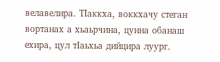велавелира. ТIаккха, воккхачу стеган вортанах а хьаьрчина, цунна обанаш ехира, цул тIаьхьа дийцира луург.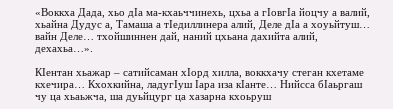«Воккха Дада, хьо дIа ма-кхаьччинехь, цхьа а гIовгIа йоцчу а валий, хьайна Дудус а, Тамаша а тIедиллинера алий, Деле дIа а хоуьйтуш… вайн Деле… тхойшиннен дай, наний цхьана дахийта алий, дехахьа…».

КIентан хьажар – сатийсаман хIорд хилла, воккхачу стеган кхетаме кхечира… Кхохкийна, ладугIуш Iара иза кIанте… Нийсса бIаьргаш чу ца хьаьжча, ша дуьйцург ца хазарна кхоьруш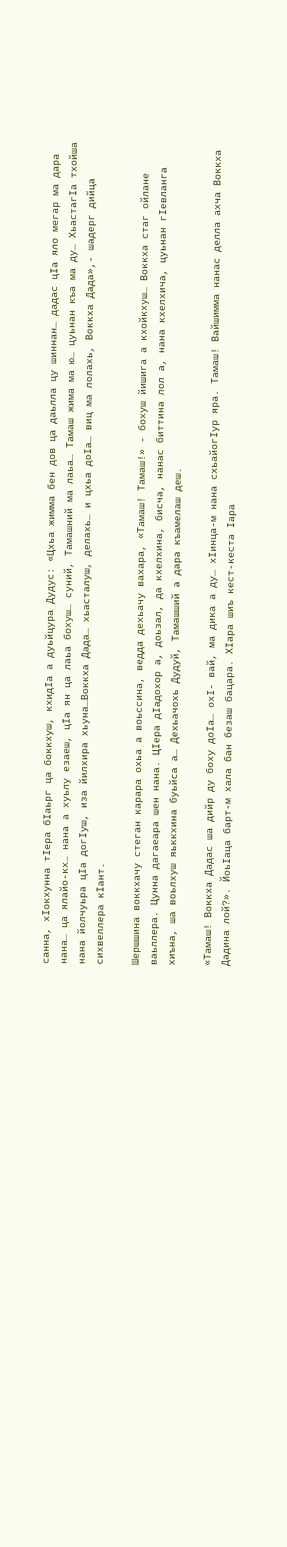санна, хIокхунна тIера бIаьрг ца боккхуш, кхидIа а дуьйцура Дудус: «Цхьа жимма бен дов ца даьлла цу шиннан… дадас цIа яло мегар ма дара нана… ца ялайо-кх… нана а хуьлу езаеш, цIа ян ца лаьа бохуш… суний, Тамашний ма лаьа… Тамаш жима ма ю… цуьнан къа ма ду… ХьастагIа тхойша нана йолчуьра цIа догIуш, иза йилхира хьуна…Воккха Дада… хьасталуш, делахь… и цхьа доIа… виц ма лолахь, Воккха Дада»,- шадерг дийца сихвеллера кIант.

Шершшина воккхачу стеган карара охьа а воьссина, ведда дехьачу вахара, «Тамаш! Тамаш!» - бохуш йишига а кхойкхуш… Воккха стаг ойлане ваьллера. Цунна дагаеара шен нана. ЦIера дIадохор а, доьзал, да кхелхина, бисча, нанас биттина лол а, нана кхелхича, цуьнан гIевланга хиъна, ша воьлхуш яьккхина буьйса а… Дехьачохь Дудуй, Тамашший а дара къамелаш деш.

«Тамаш! Воккха Дадас ша дийр ду боху доIа… охI- вай, ма дика а ду… хIинца-м нана схьайогIур яра. Тамаш! Вайшимма нанас делла ахча Воккха Дадина лой?». ЙоьIаца барт-м хала бан безаш бацара. ХIара шиъ кест-кеста Iара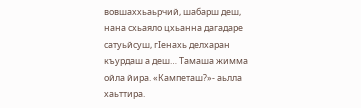вовшаххьаьрчий, шабарш деш, нана схьаяло цхьанна дагадаре сатуьйсуш, гIенахь делхаран къурдаш а деш… Тамаша жимма ойла йира. «Кампеташ?»- аьлла хаьттира.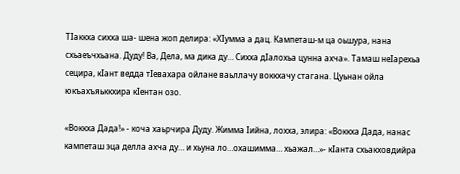ТIаккха сихха ша- шена жоп делира: «ХIумма а дац. Кампеташ-м ца оьшура, нана схьаеъчхьана. Дуду! Ва, Дела, ма дика ду… Сихха дIалохьа цунна ахча». Тамаш неIарехьа сецира, кIант ведда тIевахара ойлане ваьллачу воккхачу стагана. Цуьнан ойла юкъахъяьккхира кIентан озо.

«Воккха Дада!» - коча хаьрчира Дуду. Жимма Iийна, лохха, элира: «Воккха Дада, нанас кампеташ эца делла ахча ду… и хьуна ло…охашимма… хьажал…»- кIанта схьакховдийра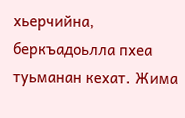хьерчийна, беркъадоьлла пхеа туьманан кехат. Жима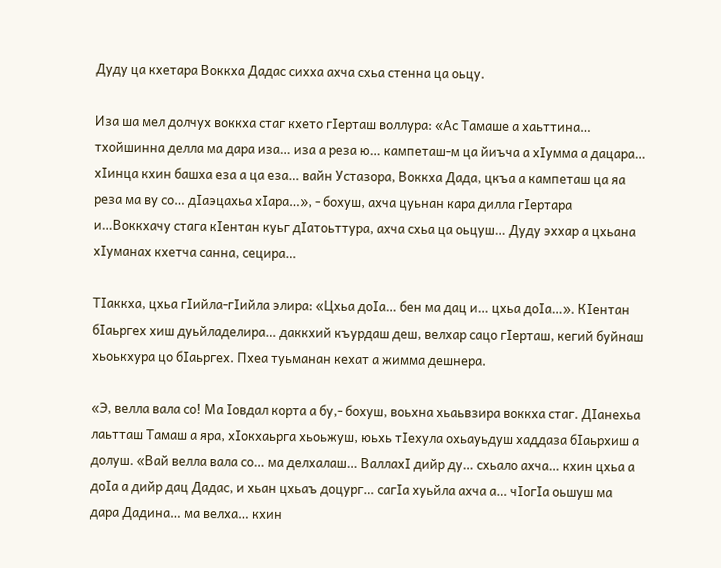Дуду ца кхетара Воккха Дадас сихха ахча схьа стенна ца оьцу.

Иза ша мел долчух воккха стаг кхето гIерташ воллура: «Ас Тамаше а хаьттина… тхойшинна делла ма дара иза… иза а реза ю… кампеташ-м ца йиъча а хIумма а дацара… хIинца кхин башха еза а ца еза… вайн Устазора, Воккха Дада, цкъа а кампеташ ца яа реза ма ву со… дIаэцахьа хIара…», - бохуш, ахча цуьнан кара дилла гIертара и…Воккхачу стага кIентан куьг дIатоьттура, ахча схьа ца оьцуш… Дуду эххар а цхьана хIуманах кхетча санна, сецира…

ТIаккха, цхьа гIийла-гIийла элира: «Цхьа доIа… бен ма дац и… цхьа доIа…». КIентан бIаьргех хиш дуьйладелира… даккхий къурдаш деш, велхар сацо гIерташ, кегий буйнаш хьоькхура цо бIаьргех. Пхеа туьманан кехат а жимма дешнера.

«Э, велла вала со! Ма Iовдал корта а бу,- бохуш, воьхна хьаьвзира воккха стаг. ДIанехьа лаьтташ Тамаш а яра, хIокхаьрга хьоьжуш, юьхь тIехула охьауьдуш хаддаза бIаьрхиш а долуш. «Вай велла вала со… ма делхалаш… ВаллахI дийр ду… схьало ахча… кхин цхьа а доIа а дийр дац Дадас, и хьан цхьаъ доцург… сагIа хуьйла ахча а… чIогIа оьшуш ма дара Дадина… ма велха… кхин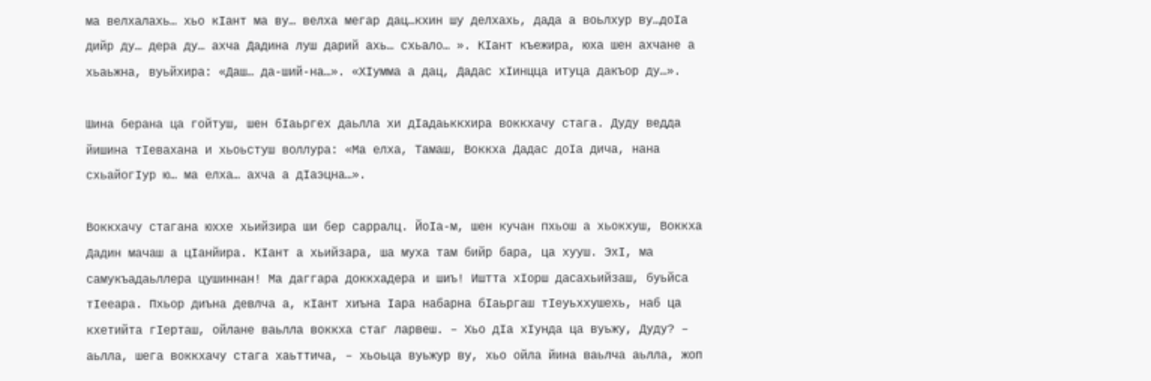ма велхалахь… хьо кIант ма ву… велха мегар дац…кхин шу делхахь, дада а воьлхур ву…доIа дийр ду… дера ду… ахча Дадина луш дарий ахь… схьало… ». КIант къежира, юха шен ахчане а хьаьжна, вуьйхира: «Даш… да-ший-на…». «ХIумма а дац, Дадас хIинцца итуца дакъор ду…».

Шина берана ца гойтуш, шен бIаьргех даьлла хи дIадаьккхира воккхачу стага. Дуду ведда йишина тIевахана и хьоьстуш воллура: «Ма елха, Тамаш, Воккха Дадас доIа дича, нана схьайогIур ю… ма елха… ахча а дIаэцна…».

Воккхачу стагана юххе хьийзира ши бер сарралц. ЙоIа-м, шен кучан пхьош а хьокхуш, Воккха Дадин мачаш а цIанйира. КIант а хьийзара, ша муха там бийр бара, ца хууш. ЭхI, ма самукъадаьллера цушиннан! Ма даггара доккхадера и шиъ! Иштта хIорш дасахьийзаш, буьйса тIееара. Пхьор диъна девлча а, кIант хиъна Iара набарна бIаьргаш тIеуьххушехь, наб ца кхетийта гIерташ, ойлане ваьлла воккха стаг ларвеш. – Хьо дIа хIунда ца вуьжу, Дуду? – аьлла, шега воккхачу стага хаьттича, – хьоьца вуьжур ву, хьо ойла йина ваьлча аьлла, жоп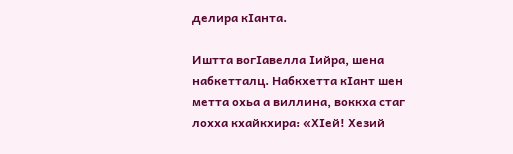делира кIанта.

Иштта вогIавелла Iийра, шена набкетталц. Набкхетта кIант шен метта охьа а виллина, воккха стаг лохха кхайкхира: «ХIей! Хезий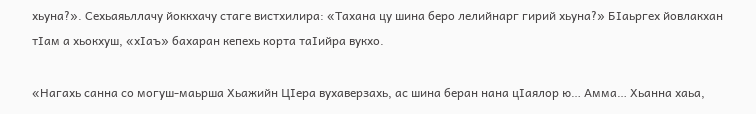хьуна?». Сехьаяьллачу йоккхачу стаге вистхилира: «Тахана цу шина беро лелийнарг гирий хьуна?» БIаьргех йовлакхан тIам а хьокхуш, «хIаъ» бахаран кепехь корта таIийра вукхо.

«Нагахь санна со могуш-маьрша Хьажийн ЦIера вухаверзахь, ас шина беран нана цIаялор ю… Амма… Хьанна хаьа,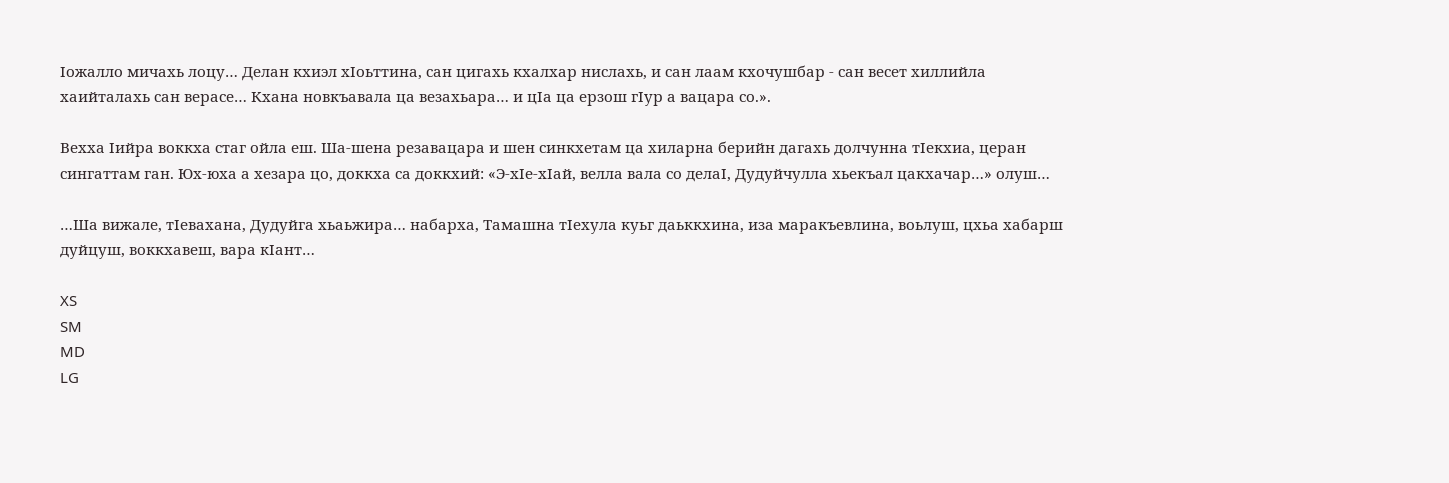Iожалло мичахь лоцу… Делан кхиэл хIоьттина, сан цигахь кхалхар нислахь, и сан лаам кхочушбар - сан весет хиллийла хаийталахь сан верасе… Кхана новкъавала ца везахьара… и цIа ца ерзош гIур а вацара со.».

Вехха Iийра воккха стаг ойла еш. Ша-шена резавацара и шен синкхетам ца хиларна берийн дагахь долчунна тIекхиа, церан сингаттам ган. Юх-юха а хезара цо, доккха са доккхий: «Э-хIе-хIай, велла вала со делаI, Дудуйчулла хьекъал цакхачар…» олуш…

…Ша вижале, тIевахана, Дудуйга хьаьжира… набарха, Тамашна тIехула куьг даьккхина, иза маракъевлина, воьлуш, цхьа хабарш дуйцуш, воккхавеш, вара кIант…

XS
SM
MD
LG